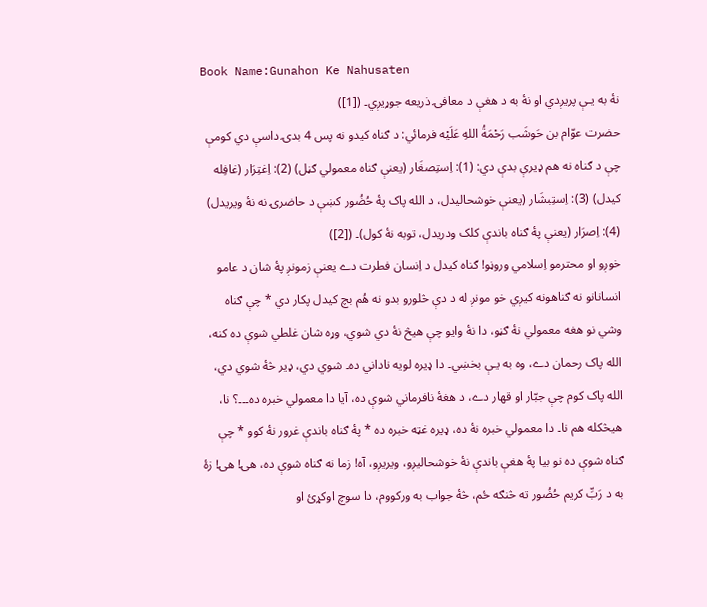Book Name:Gunahon Ke Nahusaten
نۀ به يـې پريږدي او نۀ به د هغې د معافۍ ذريعه جوړيږي۔ ([1])
حضرت عوّام بن حَوشَب رَحْمَةُ اللهِ عَلَيْه فرمائي: د ګناه کيدو نه پس 4 بدۍ داسې دي کومې چې د ګناه نه هم ډيرې بدې دي: (1): اِستِصغَار (یعنې ګناه معمولي ګڼل) (2): اِغتِرَار (غافِله کيدل) (3): اِستِبشَار (یعنې خوشحاليدل، د الله پاک پۀ حُضُور کښې د حاضرۍ نه نۀ ويريدل) (4): اِصرَار (یعنې پۀ ګناه باندې کلک ودريدل، توبه نۀ کول)۔ ([2])
خوږو او محترمو اِسلامي وروڼو! ګناه کيدل د اِنسان فطرت دے يعنې زمونږ پۀ شان د عامو انسانانو نه ګناهونه کيږي خو مونږ له د دې څلورو بدو نه هُم بچ کيدل پکار دي * چې ګناه وشي نو هغه معمولي نۀ ګڼو، دا نۀ وايو چې هيڅ نۀ دي شوي، وړه شان غلطي شوې ده کنه، الله پاک رحمان دے، وه به يـې بخښي۔ دا ډيره لويه ناداني ده۔ شوي دي، ډير څۀ شوي دي، الله پاک کوم چې جبّار او قهار دے، د هغۀ نافرماني شوې ده، آيا دا معمولي خبره ده۔۔۔؟ نا، هيڅکله هم نا۔ دا معمولي خبره نۀ ده، ډيره غټه خبره ده * پۀ ګناه باندې غرور نۀ کوو * چې ګناه شوې ده نو بيا پۀ هغې باندې نۀ خوشحاليږو، ويريږو، آه! زما نه ګناه شوې ده، هۍ! هۍ! زۀ به د رَبِّ کريم حُضُور ته څنګه ځم، څۀ جواب به ورکووم، دا سوچ اوکړئ او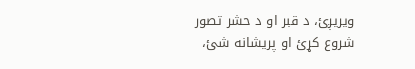ويريږئ، د قبر او د حشر تصور شروع کړئ او پريشانه شئ،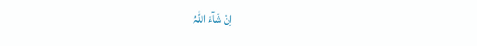اِنْ شَآءَ اللہُ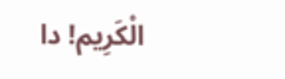الْکَرِیم! دا